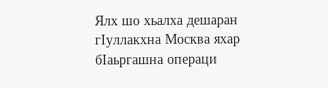Ялх шо хьалха дешаран гIуллакхна Москва яхар бIаьргашна операци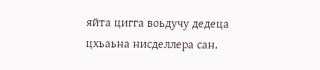яйта цигга воьдучу дедеца цхьаьна нисделлера сан.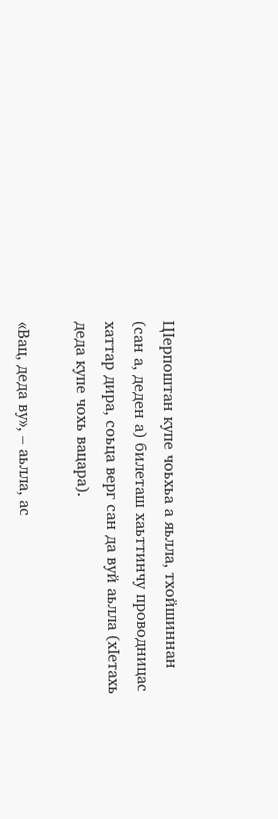ЦIерпоштан купе чоьхьа а яьлла, тхойшиннан (сан а, деден а) билеташ хаьттинчу проводницас хаттар дира, соьца верг сан да вуй аьлла (хIетахь деда купе чохь вацара).

«Вац, деда ву», – аьлла, ас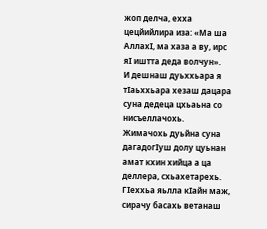жоп делча, ехха цецйийлира иза: «Ма ша АллахI, ма хаза а ву, ирс яI иштта деда волчун».
И дешнаш дуьххьара я тIаьххьара хезаш дацара суна дедеца цхьаьна со нисъеллачохь.
Жимачохь дуьйна суна дагадогIуш долу цуьнан амат кхин хийца а ца деллера, схьахетарехь. ГIеххьа яьлла кIайн маж, сирачу басахь ветанаш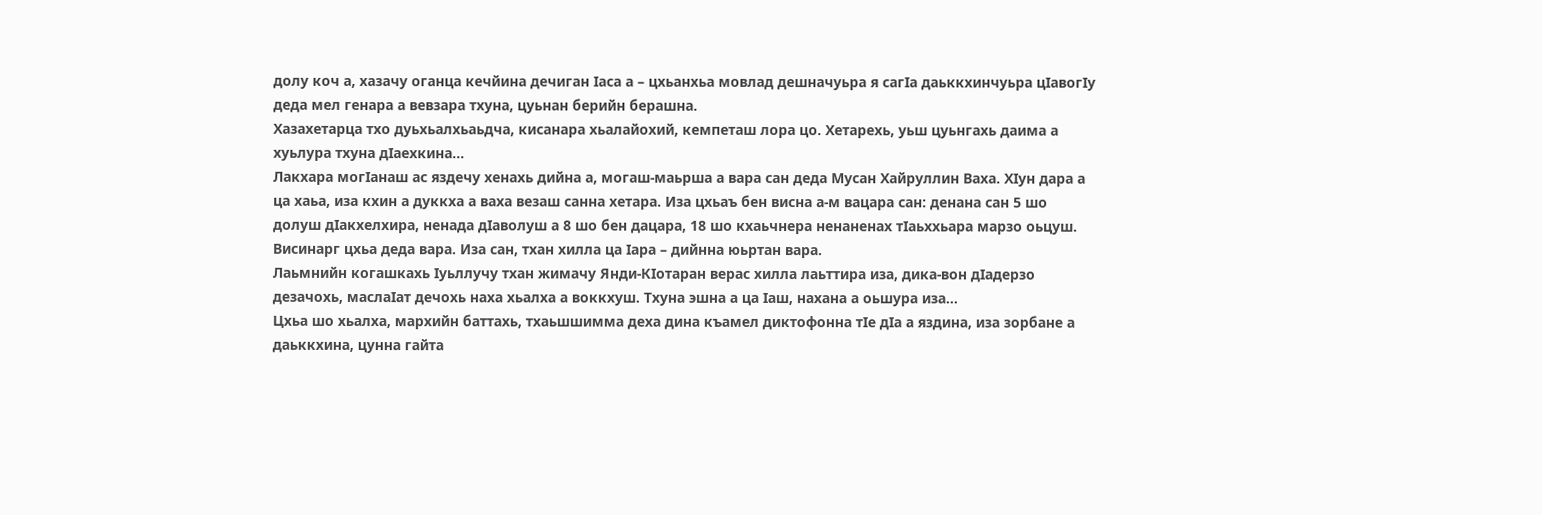долу коч а, хазачу оганца кечйина дечиган Iаса а – цхьанхьа мовлад дешначуьра я сагIа даьккхинчуьра цIавогIу деда мел генара а вевзара тхуна, цуьнан берийн берашна.
Хазахетарца тхо дуьхьалхьаьдча, кисанара хьалайохий, кемпеташ лора цо. Хетарехь, уьш цуьнгахь даима а хуьлура тхуна дIаехкина…
Лакхара могIанаш ас яздечу хенахь дийна а, могаш-маьрша а вара сан деда Мусан Хайруллин Ваха. ХIун дара а ца хаьа, иза кхин а дуккха а ваха везаш санна хетара. Иза цхьаъ бен висна а-м вацара сан: денана сан 5 шо долуш дIакхелхира, ненада дIаволуш а 8 шо бен дацара, 18 шо кхаьчнера ненаненах тIаьххьара марзо оьцуш. Висинарг цхьа деда вара. Иза сан, тхан хилла ца Iара – дийнна юьртан вара.
Лаьмнийн когашкахь Iуьллучу тхан жимачу Янди-КIотаран верас хилла лаьттира иза, дика-вон дIадерзо дезачохь, маслаIат дечохь наха хьалха а воккхуш. Тхуна эшна а ца Iаш, нахана а оьшура иза…
Цхьа шо хьалха, мархийн баттахь, тхаьшшимма деха дина къамел диктофонна тIе дIа а яздина, иза зорбане а даьккхина, цунна гайта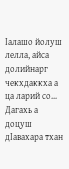Iалашо йолуш лелла, айса долийнарг чекхдаккха а ца ларий со… Дагахь а доцуш дIавахара тхан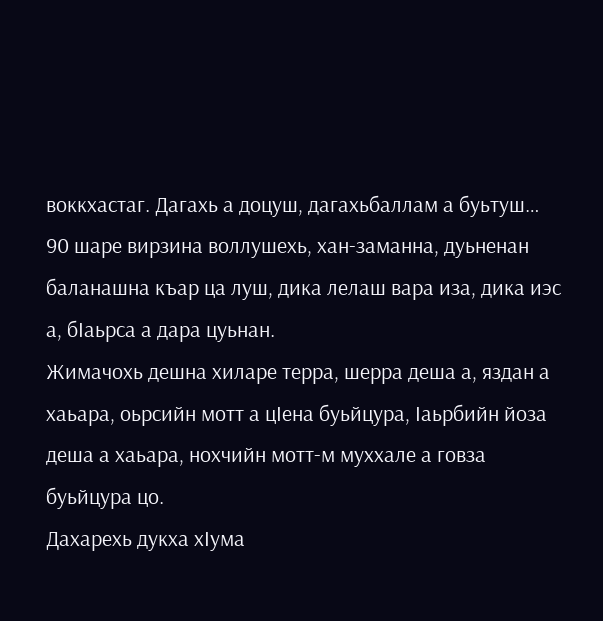воккхастаг. Дагахь а доцуш, дагахьбаллам а буьтуш…
90 шаре вирзина воллушехь, хан-заманна, дуьненан баланашна къар ца луш, дика лелаш вара иза, дика иэс а, бIаьрса а дара цуьнан.
Жимачохь дешна хиларе терра, шерра деша а, яздан а хаьара, оьрсийн мотт а цIена буьйцура, Iаьрбийн йоза деша а хаьара, нохчийн мотт-м муххале а говза буьйцура цо.
Дахарехь дукха хIума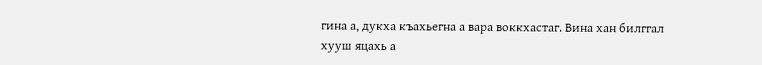гина а, дукха къахьегна а вара воккхастаг. Вина хан билггал хууш яцахь а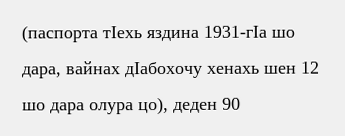(паспорта тIехь яздина 1931-гIа шо дара, вайнах дIабохочу хенахь шен 12 шо дара олура цо), деден 90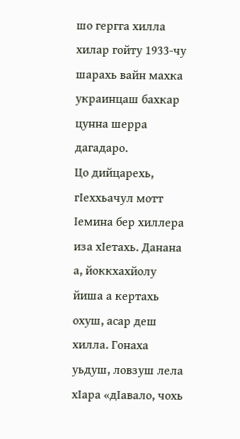шо гергга хилла хилар гойту 1933-чу шарахь вайн махка украинцаш бахкар цунна шерра дагадаро.
Цо дийцарехь, гIеххьачул мотт Iемина бер хиллера иза хIетахь. Данана а, йоккхахйолу йиша а кертахь охуш, асар деш хилла. Гонаха уьдуш, ловзуш лела хIара «дIавало, чохь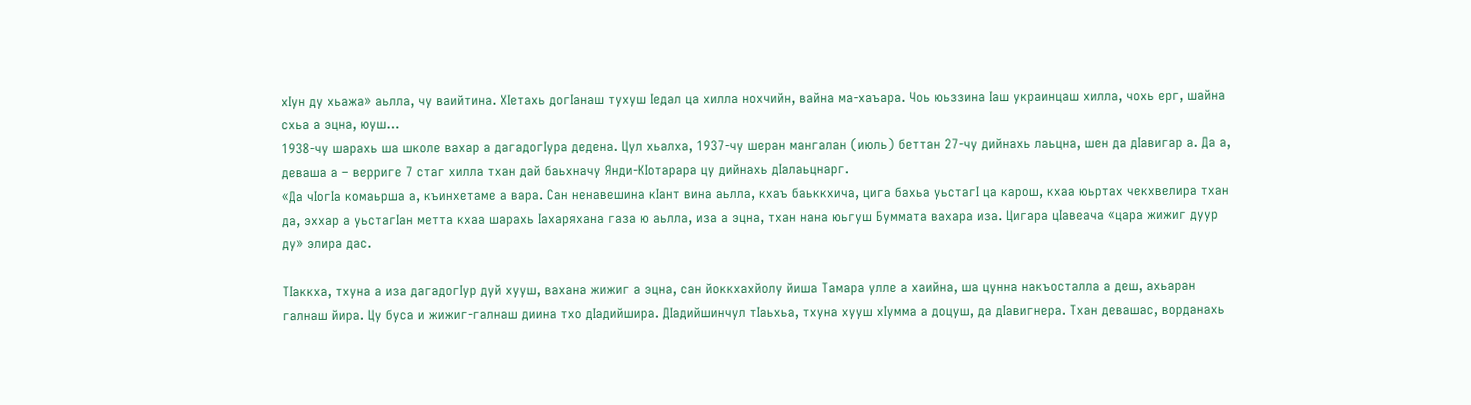хIун ду хьажа» аьлла, чу ваийтина. ХIетахь догIанаш тухуш Iедал ца хилла нохчийн, вайна ма-хаъара. Чоь юьззина Iаш украинцаш хилла, чохь ерг, шайна схьа а эцна, юуш…
1938-чу шарахь ша школе вахар а дагадогIура дедена. Цул хьалха, 1937-чу шеран мангалан (июль) беттан 27-чу дийнахь лаьцна, шен да дIавигар а. Да а, деваша а – верриге 7 стаг хилла тхан дай баьхначу Янди-КIотарара цу дийнахь дIалаьцнарг.
«Да чIогIа комаьрша а, къинхетаме а вара. Сан ненавешина кIант вина аьлла, кхаъ баьккхича, цига бахьа уьстагI ца карош, кхаа юьртах чекхвелира тхан да, эххар а уьстагIан метта кхаа шарахь Iахаряхана газа ю аьлла, иза а эцна, тхан нана юьгуш Буммата вахара иза. Цигара цIавеача «цара жижиг дуур ду» элира дас.

ТIаккха, тхуна а иза дагадогIур дуй хууш, вахана жижиг а эцна, сан йоккхахйолу йиша Тамара улле а хаийна, ша цунна накъосталла а деш, ахьаран галнаш йира. Цу буса и жижиг-галнаш диина тхо дIадийшира. ДIадийшинчул тIаьхьа, тхуна хууш хIумма а доцуш, да дIавигнера. Тхан девашас, ворданахь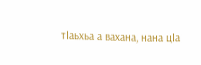тIаьхьа а вахана, нана цIа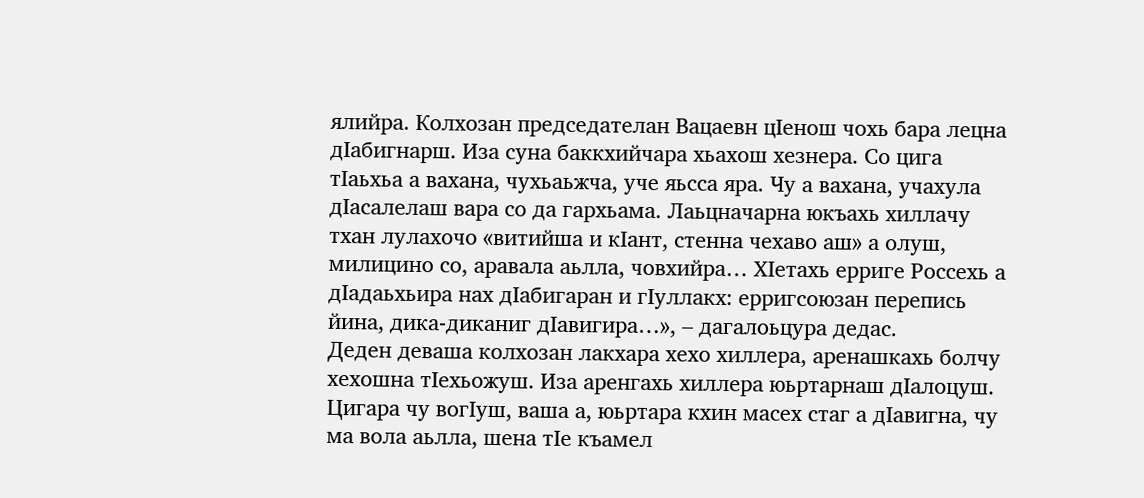ялийра. Колхозан председателан Вацаевн цIенош чохь бара лецна дIабигнарш. Иза суна баккхийчара хьахош хезнера. Со цига тIаьхьа а вахана, чухьаьжча, уче яьсса яра. Чу а вахана, учахула дIасалелаш вара со да гархьама. Лаьцначарна юкъахь хиллачу тхан лулахочо «витийша и кIант, стенна чехаво аш» а олуш, милицино со, аравала аьлла, човхийра… ХIетахь ерриге Россехь а дIадаьхьира нах дIабигаран и гIуллакх: ерригсоюзан перепись йина, дика-диканиг дIавигира…», – дагалоьцура дедас.
Деден деваша колхозан лакхара хехо хиллера, аренашкахь болчу хехошна тIехьожуш. Иза аренгахь хиллера юьртарнаш дIалоцуш. Цигара чу вогIуш, ваша а, юьртара кхин масех стаг а дIавигна, чу ма вола аьлла, шена тIе къамел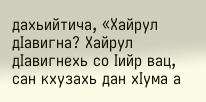дахьийтича, «Хайрул дIавигна? Хайрул дIавигнехь со Iийр вац, сан кхузахь дан хIума а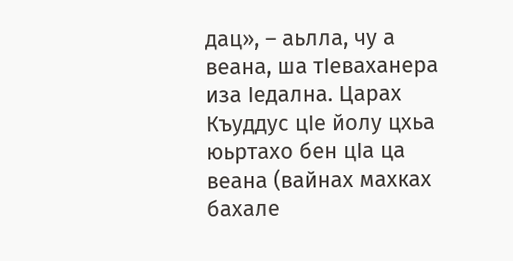дац», – аьлла, чу а веана, ша тIеваханера иза Iедална. Царах Къуддус цIе йолу цхьа юьртахо бен цIа ца веана (вайнах махках бахале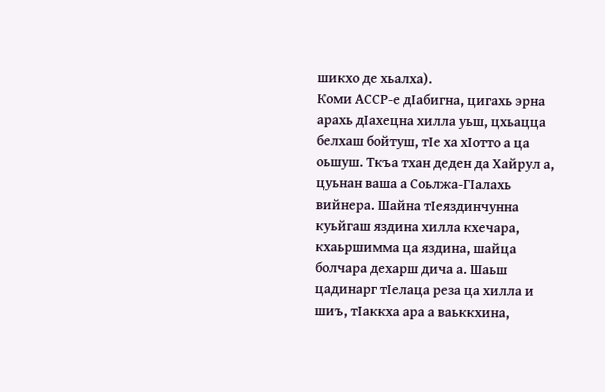шикхо де хьалха).
Коми АССР-е дIабигна, цигахь эрна арахь дIахецна хилла уьш, цхьацца белхаш бойтуш, тIе ха хIотто а ца оьшуш. Ткъа тхан деден да Хайрул а, цуьнан ваша а Соьлжа-ГIалахь вийнера. Шайна тIеяздинчунна куьйгаш яздина хилла кхечара, кхаьршимма ца яздина, шайца болчара дехарш дича а. Шаьш цадинарг тIелаца реза ца хилла и шиъ, тIаккха ара а ваьккхина,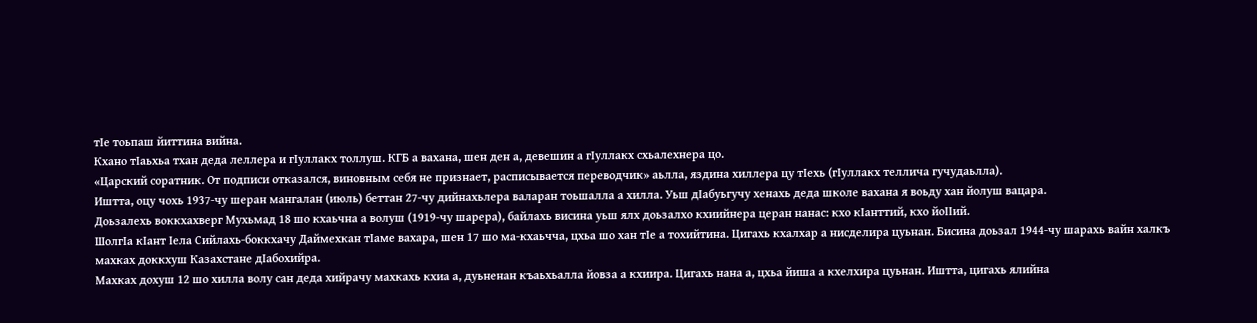тIе тоьпаш йиттина вийна.
Кхано тIаьхьа тхан деда леллера и гIуллакх толлуш. КГБ а вахана, шен ден а, девешин а гIуллакх схьалехнера цо.
«Царский соратник. От подписи отказался, виновным себя не признает, расписывается переводчик» аьлла, яздина хиллера цу тIехь (гIуллакх теллича гучудаьлла).
Иштта, оцу чохь 1937-чу шеран мангалан (июль) беттан 27-чу дийнахьлера валаран тоьшалла а хилла. Уьш дIабуьгучу хенахь деда школе вахана я воьду хан йолуш вацара.
Доьзалехь воккхахверг Мухьмад 18 шо кхаьчна а волуш (1919-чу шарера), байлахь висина уьш ялх доьзалхо кхиийнера церан нанас: кхо кIанттий, кхо йоIIий.
ШолгIа кIант Iела Сийлахь-боккхачу Даймехкан тIаме вахара, шен 17 шо ма-кхаьчча, цхьа шо хан тIе а тохийтина. Цигахь кхалхар а нисделира цуьнан. Бисина доьзал 1944-чу шарахь вайн халкъ махках доккхуш Казахстане дIабохийра.
Махках дохуш 12 шо хилла волу сан деда хийрачу махкахь кхиа а, дуьненан къаьхьалла йовза а кхиира. Цигахь нана а, цхьа йиша а кхелхира цуьнан. Иштта, цигахь ялийна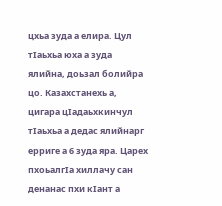цхьа зуда а елира. Цул тIаьхьа юха а зуда ялийна, доьзал болийра цо. Казахстанехь а, цигара цIадаьхкинчул тIаьхьа а дедас ялийнарг ерриге а 6 зуда яра. Царех пхоьалгIа хиллачу сан денанас пхи кIант а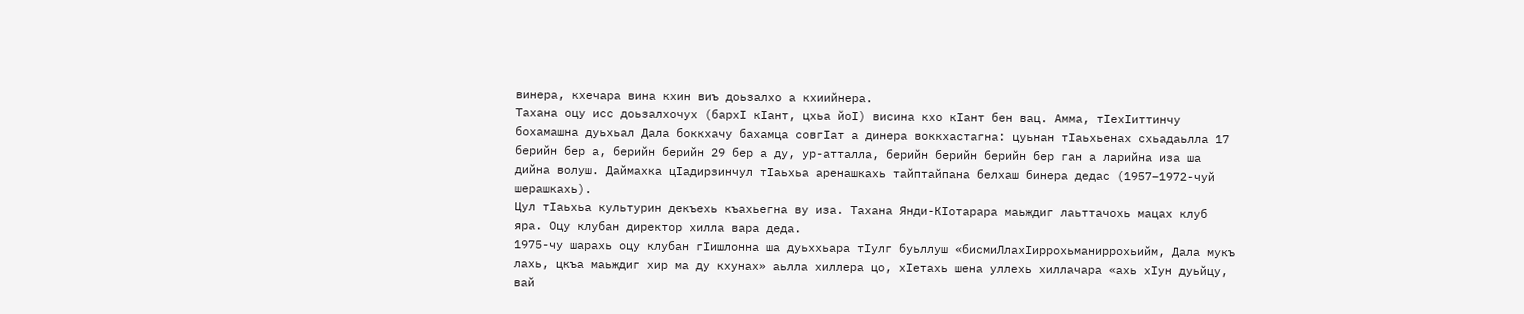винера, кхечара вина кхин виъ доьзалхо а кхиийнера.
Тахана оцу исс доьзалхочух (бархI кIант, цхьа йоI) висина кхо кIант бен вац. Амма, тIехIиттинчу бохамашна дуьхьал Дала боккхачу бахамца совгIат а динера воккхастагна: цуьнан тIаьхьенах схьадаьлла 17 берийн бер а, берийн берийн 29 бер а ду, ур-атталла, берийн берийн берийн бер ган а ларийна иза ша дийна волуш. Даймахка цIадирзинчул тIаьхьа аренашкахь тайптайпана белхаш бинера дедас (1957–1972-чуй шерашкахь).
Цул тIаьхьа культурин декъехь къахьегна ву иза. Тахана Янди-КIотарара маьждиг лаьттачохь мацах клуб яра. Оцу клубан директор хилла вара деда.
1975-чу шарахь оцу клубан гIишлонна ша дуьххьара тIулг буьллуш «бисмиЛлахIиррохьманиррохьийм, Дала мукъ лахь, цкъа маьждиг хир ма ду кхунах» аьлла хиллера цо, хIетахь шена уллехь хиллачара «ахь хIун дуьйцу, вай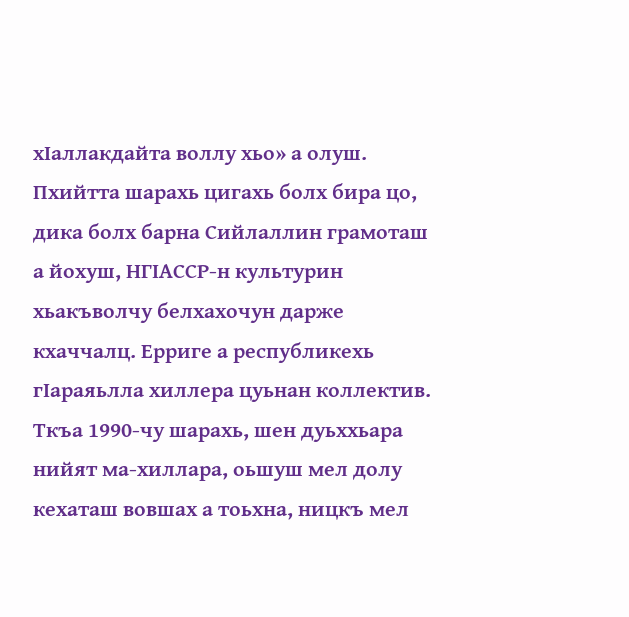хIаллакдайта воллу хьо» а олуш.
Пхийтта шарахь цигахь болх бира цо, дика болх барна Сийлаллин грамоташ а йохуш, НГIАССР-н культурин хьакъволчу белхахочун дарже кхаччалц. Ерриге а республикехь гIараяьлла хиллера цуьнан коллектив. Ткъа 1990-чу шарахь, шен дуьххьара нийят ма-хиллара, оьшуш мел долу кехаташ вовшах а тоьхна, ницкъ мел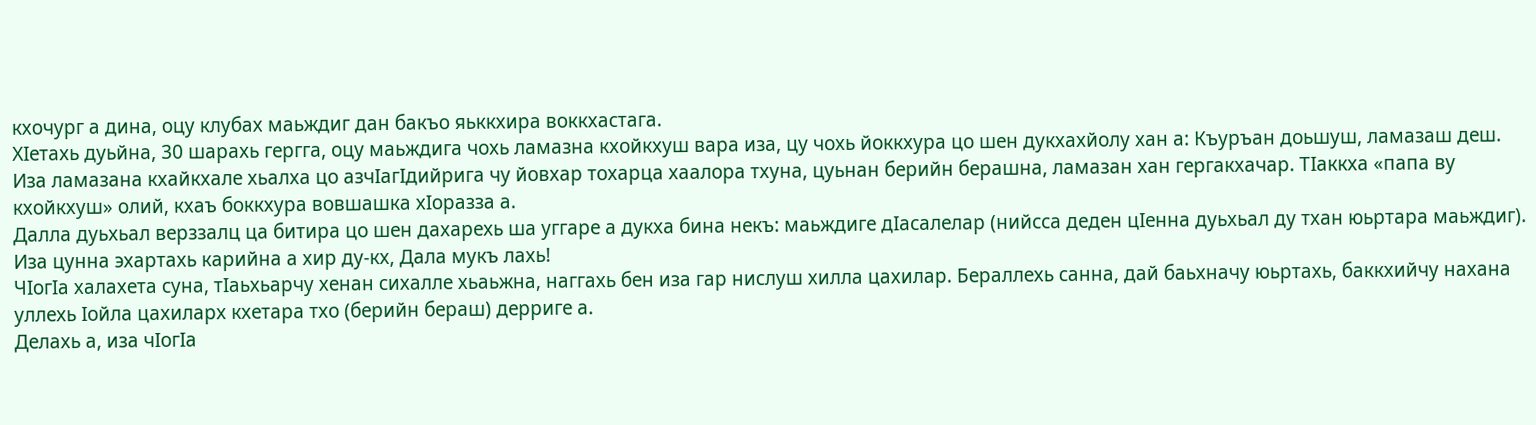кхочург а дина, оцу клубах маьждиг дан бакъо яьккхира воккхастага.
ХIетахь дуьйна, 30 шарахь гергга, оцу маьждига чохь ламазна кхойкхуш вара иза, цу чохь йоккхура цо шен дукхахйолу хан а: Къуръан доьшуш, ламазаш деш. Иза ламазана кхайкхале хьалха цо азчIагIдийрига чу йовхар тохарца хаалора тхуна, цуьнан берийн берашна, ламазан хан гергакхачар. ТIаккха «папа ву кхойкхуш» олий, кхаъ боккхура вовшашка хIоразза а.
Далла дуьхьал верззалц ца битира цо шен дахарехь ша уггаре а дукха бина некъ: маьждиге дIасалелар (нийсса деден цIенна дуьхьал ду тхан юьртара маьждиг). Иза цунна эхартахь карийна а хир ду-кх, Дала мукъ лахь!
ЧIогIа халахета суна, тIаьхьарчу хенан сихалле хьаьжна, наггахь бен иза гар нислуш хилла цахилар. Бераллехь санна, дай баьхначу юьртахь, баккхийчу нахана уллехь Iойла цахиларх кхетара тхо (берийн бераш) дерриге а.
Делахь а, иза чIогIа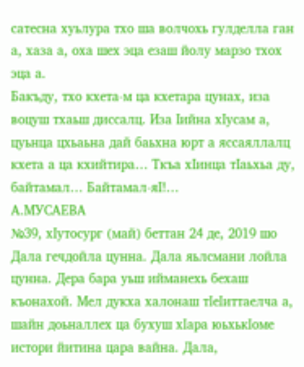сатесна хуьлура тхо ша волчохь гулделла ган а, хаза а, оха шех эца езаш йолу марзо тхох эца а.
Бакъду, тхо кхета-м ца кхетара цунах, иза воцуш тхаьш диссалц. Иза Iийна хIусам а, цуьнца цхьаьна дай баьхна юрт а яссаяллалц кхета а ца кхийтира… Ткъа хIинца тIаьхьа ду, байтамал… Байтамал-яI!…
А.МУСАЕВА
№39, хIутосург (май) беттан 24 де, 2019 шо
Дала гечдойла цунна. Дала яьлсмани лойла цунна. Дера бара уьш ийманехь бехаш къонахой. Мел дукха халонаш тӏеӏиттаелча а, шайн доьналлех ца бухуш хӏара юьхькӏоме истори йитина цара вайна. Дала,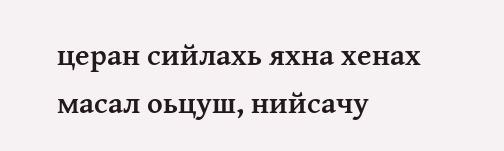церан сийлахь яхна хенах масал оьцуш, нийсачу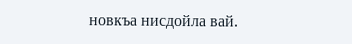новкъа нисдойла вай.